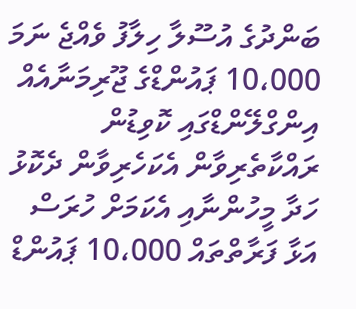ބަންދުގެ އުސޫލާ ހިލާފު ވެއްޖެ ނަމަ 10،000 ޕައުންޑްގެ ޖޫރިމަނާއެއް
އިންގްލޭންޑްގައި ކޮވިޑުން ރައްކާތެރިވާން އެކަހެރިވާން ދެކޮޅު ހަދާ މީހުންނާއި އެކަމަށް ހުރަސް އަޅާ ފަރާތްތައް 10،000 ޕައުންޑް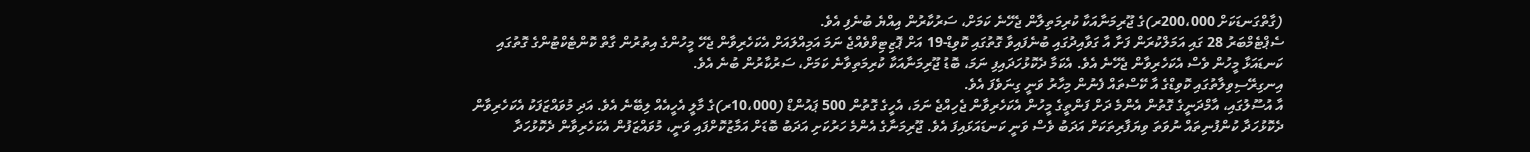(ގާތްގަނޑަކަށް 200،000ރ)ގެ ޖޫރިމަނާއަކާ ކުރިމަތިލާން ޖެހޭނެ ކަމަށް، ސަރުކާރުން އިއްޔެ ބުނެފި އެވެ.
ސެޕްޓެމްބަރު 28 ގައި އަމަލްކުރަން ފަށާ އާ ގަވާއިދުގައި ބުނެފައިވާ ގޮތުގައި ކޮވިޑް-19 އަށް ޕޮޒިޓިވްވެއްޖެ ނަމަ އަމިއްލައަށް އެކަހެރިވާން ޖެހޭ މީހުންގެ އިތުރުން ގާތް ކޮންޓެކްޓުންގެ ގޮތުގައި ކަނޑައަޅާ މީހުން ވެސް އެކަހެރިވާން ޖެހޭނެ އެވެ. އެކަމާ ދެކޮޅުހަދައިފި ނަމަ، ބޮޑު ޖޫރިމަނާއަކާ ކުރިމަތިވާނެ ކަމަށް، ސަރުކާރުން ބުނެ އެވެ.
އިނގިރޭސިވިލާތުގައި ކޮވިޑްގެ އާ ކޭސްތައް ފެނުން މިހާރު ވަނީ ގިނަވެފަ އެވެ.
އާ އުސޫލުގައި، އާމްދަނީގެ ގޮތުން އެންމެ ދަށް ފަންތީގެ މީހުން އެކަހެރިވާން ޖެހިއްޖެ ނަމަ، އެހީގެ ގޮތުން 500 ޕައުންޑް (10،000ރ)ގެ މާލީ އެހީއެއް ލިބޭނެ އެވެ. އަދި މުވައްޒަފަކު އެކަހެރިވާން ދެކޮޅުހަދާ ކުންފުނިތައް ނުވަތަ ވިޔަފާރިތަކަށް އަދަބު ވެސް ވަނީ ކަނޑައަޅައިފަ އެވެ. ޖޫރިމަނާގެ އެންމެ ހަރުކަށި އަދަބު ބޮޑަށް އަމާޒުކޮށްފައި ވަނީ، މުވައްޒަފުން އެކަހެރިވާން ދެކޮޅުހަދާ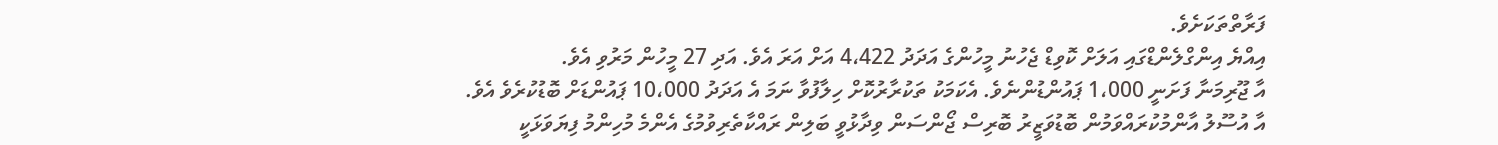ފަރާތްތަކަށެވެ.
އިއްޔެ އިންގްލެންޑްގައި އަލަށް ކޮވިޑް ޖެހުނު މީހުންގެ އަދަދު 4،422 އަށް އަރަ އެވެ. އަދި 27 މީހުން މަރުވި އެވެ.
އާ ޖޫރިމަނާ ފަށަނީ 1،000 ޕައުންޑުންނެވެ. އެކަމަކު ތަކުރާރުކޮށް ހިލާފުވާ ނަމަ އެ އަދަދު 10،000 ޕައުންޑަށް ބޮޑުކުރެވެ އެވެ.
އާ އުސޫލު އާންމުކުރައްވަމުން ބޮޑުވަޒީރު ބޮރިސް ޖޯންސަން ވިދާޅުވީ ބަލިން ރައްކާތެރިވުމުގެ އެންމެ މުހިންމު ފިޔަވަޅަކީ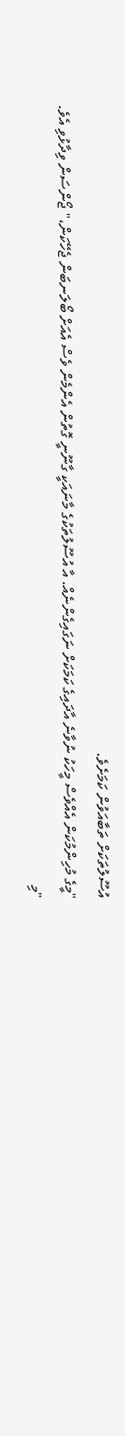އުސޫލުތަކަށް ތަބާއަވުން ކަމަށެވެ.
"މީގެ މުހިންމުކަން އެއްވެސް މީހަކު ނުވާނެ އާދައިގެ ކަމަކަށް ނަގައިގެންނެއް. އާ އުސޫލުތަކުގެ މާނައަކީ ގާނޫނީ ގޮތުން އެންމެން ވެސް އެއަށް ބޯލަނބަން ޖެހޭކަން،" ޖޯންސަން ވިދާޅުވި އެވެ.
"މި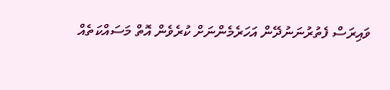ވައިރަސް ފެތުރުނަނުދޭން އަހަރެމެންނަށް ކުރެވެން އޮތް މަސައްކަތެއް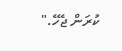ކުރަން ޖެހޭ."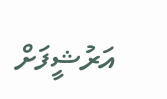އަރުޝީފަށް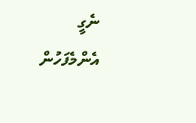ނެގީ
އެންމެފަހުން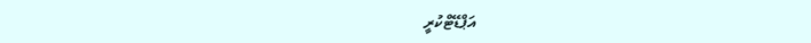އަޕްޑޭޓްކުރީ